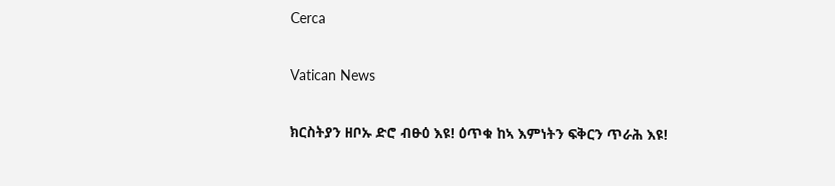Cerca

Vatican News

ክርስትያን ዘቦኡ ድሮ ብፁዕ እዩ! ዕጥቁ ከኣ እምነትን ፍቅርን ጥራሕ እዩ!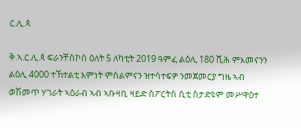ር.ሊ.ጳ

ቅ.ኣ.ር.ሊ.ጳ ፍራንቸስኮስ ዕለት 5 ለካቲት 2019 ዓምፈ ልዕሊ 180 ሺሕ ምእመናንን ልዕሊ 4000 ተኸተልቲ እምነት ምስልምናን ዝተሳተፍዎ ንመጀመርያ ግዜ ኣብ ወሽመጥ ሃገራት ኣዕራብ ኣብ ኣቡዛቢ ዛይድ ስፖርትስ ሲቲ ስታድዩም መሥዋዕተ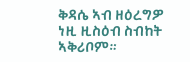ቅዳሴ ኣብ ዘዕረግዎ ነዚ ዚስዕብ ስብከት ኣቅሪቦም።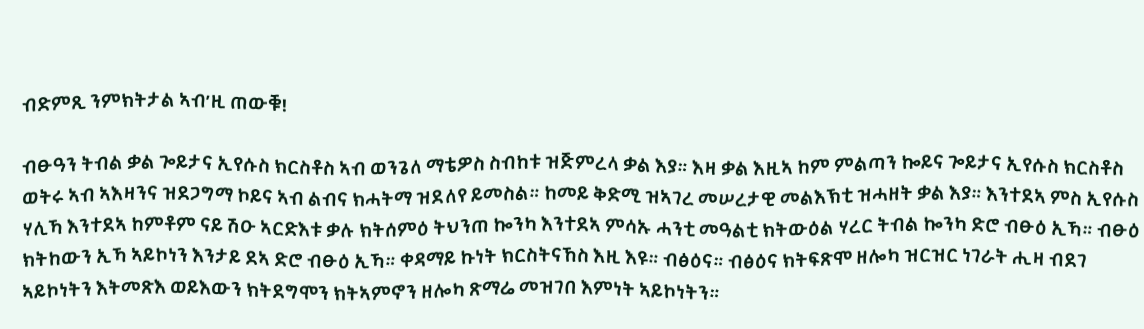ብድምጺ ንምክትታል ኣብ’ዚ ጠውቑ!

ብፁዓን ትብል ቃል ጐይታና ኢየሱስ ክርስቶስ ኣብ ወንጌለ ማቴዎስ ስብከቱ ዝጅምረላ ቃል እያ። እዛ ቃል እዚኣ ከም ምልጣን ኰይና ጐይታና ኢየሱስ ክርስቶስ ወትሩ ኣብ ኣእዛንና ዝደጋግማ ኮይና ኣብ ልብና ክሓትማ ዝደለየ ይመስል። ከመይ ቅድሚ ዝኣገረ መሠረታዊ መልእኽቲ ዝሓዘት ቃል እያ። እንተደኣ ምስ ኢየሱስ ሃሊኻ እንተደኣ ከምቶም ናይ ሽዑ ኣርድእቱ ቃሉ ክትሰምዕ ትህንጠ ኰንካ እንተደኣ ምሳኡ ሓንቲ መዓልቲ ክትውዕል ሃረር ትብል ኰንካ ድሮ ብፁዕ ኢኻ። ብፁዕ ክትከውን ኢኻ ኣይኮነን እንታይ ደኣ ድሮ ብፁዕ ኢኻ። ቀዳማይ ኩነት ክርስትናኸስ እዚ እዩ። ብፅዕና። ብፅዕና ክትፍጽሞ ዘሎካ ዝርዝር ነገራት ሒዛ ብደገ ኣይኮነትን እትመጽእ ወይእውን ክትደግሞን ክትኣምኖን ዘሎካ ጽማሬ መዝገበ እምነት ኣይኮነትን።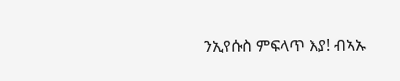ንኢየሱስ ምፍላጥ እያ! ብኣኡ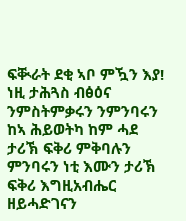ፍቚራት ደቂ ኣቦ ምዃን እያ! ነዚ ታሕጓስ ብፅዕና ንምስትምቃሩን ንምንባሩን ከኣ ሕይወትካ ከም ሓደ ታሪኽ ፍቅሪ ምቅባሉን ምንባሩን ነቲ እሙን ታሪኽ ፍቅሪ እግዚአብሔር ዘይሓድገናን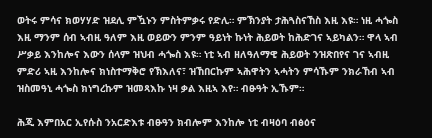ወትሩ ምሳና ክወሃሃድ ዝደሊ ምዃኑን ምስትምቃሩ የድሊ። ምኽንያት ታሕጓስናኸስ እዚ እዩ። ነዚ ሓጐስ እዚ ማንም ሰብ ኣብዚ ዓለም እዚ ወይውን ምንም ዓይነት ኩነት ሕይወት ከሕድገና ኣይካልን። ዋላ ኣብ ሥቃይ እንከሎና እውን ሰላም ዝህብ ሓጐስ እዩ። ነቲ ኣብ ዘለዓለማዊ ሕይወት ንዝጽበየና ገና ኣብዚ ምድሪ ኣዚ እንከሎና ክነስተማቅሮ የኽእለና፣ ዝኸበርኩም ኣሕዋትን ኣሓትን ምሳኹም ንክራኸብ ኣብ ዝስመዓኒ ሓጐስ ክነግረኩም ዝመጻእኩ ነዛ ቃል እዚኣ እየ። ብፁዓት ኢኹም።

ሕጂ እምበአር ኢየሱስ ንአርድእቱ ብፁዓን ክብሎም እንከሎ ነቲ ብዛዕባ ብፅዕና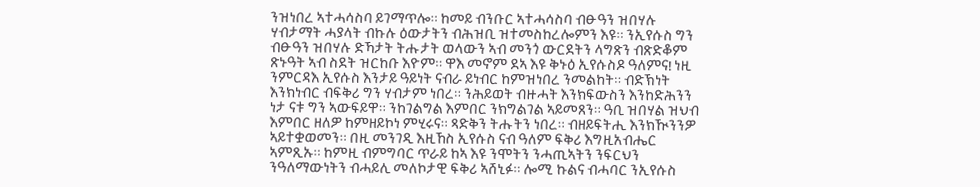ንዝነበረ ኣተሓሳስባ ይገማጥሎ። ከመይ ብንቡር ኣተሓሳስባ ብፁዓን ዝበሃሉ ሃብታማት ሓያላት ብኩሉ ዕውታትን ብሕዝቢ ዝተመስከረሎምን እዩ። ንኢየሱስ ግን ብፁዓን ዝበሃሉ ድኻታት ትሑታት ወላውን ኣብ መንጎ ውርደትን ላግጽን ብጽድቆም ጽኑዓት ኣብ ስደት ዝርከቡ እዮም። ዋእ መኖም ደኣ እዩ ቅኑዕ ኢየሱስዶ ዓለምና! ነዚ ንምርዳእ ኢየሱስ እንታይ ዓይነት ናብራ ይነብር ከምዝነበረ ንመልከት። ብድኽነት እንክነብር ብፍቅሪ ግን ሃብታም ነበረ። ንሕይወት ብዙሓት እንክፍውስን እንከድሕንን ነታ ናቱ ግን ኣውፍይዋ። ንከገልግል እምበር ንክግልገል ኣይመጸን። ዓቢ ዝበሃል ዝህብ እምበር ዘለዎ ከምዘይኮነ ምሂሩና። ጻድቅን ትሑትን ነበረ። ብዘይፍትሒ እንክዂንንዎ ኣይተቋወመን። በዚ መንገዲ እዚኸስ ኢየሱስ ናብ ዓለም ፍቅሪ እግዚአብሔር ኣምጺኡ። ከምዚ ብምግባር ጥራይ ከኣ እዩ ንሞትን ንሓጢኣትን ንፍርህን ንዓለማውነትን ብሓይሊ መለኮታዊ ፍቅሪ ኣሸኒፉ። ሎሚ ኩልና ብሓባር ንኢየሱስ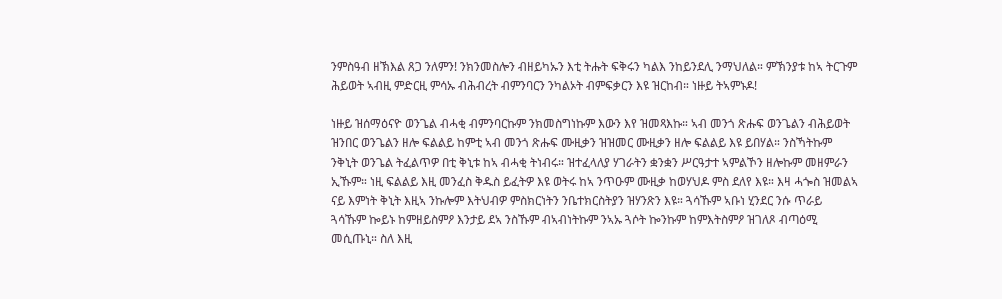ንምስዓብ ዘኽእል ጸጋ ንለምን! ንክንመስሎን ብዘይካኡን እቲ ትሑት ፍቅሩን ካልእ ንከይንደሊ ንማህለል። ምኽንያቱ ከኣ ትርጉም ሕይወት ኣብዚ ምድርዚ ምሳኡ ብሕብረት ብምንባርን ንካልኦት ብምፍቃርን እዩ ዝርከብ። ነዙይ ትኣምኑዶ!

ነዙይ ዝሰማዕናዮ ወንጌል ብሓቂ ብምንባርኩም ንክመስግነኩም እውን እየ ዝመጻእኩ። ኣብ መንጎ ጽሑፍ ወንጌልን ብሕይወት ዝንበር ወንጌልን ዘሎ ፍልልይ ከምቲ ኣብ መንጎ ጽሑፍ ሙዚቃን ዝዝመር ሙዚቃን ዘሎ ፍልልይ እዩ ይበሃል። ንስኻትኩም ንቅኒት ወንጌል ትፈልጥዎ በቲ ቅኒቱ ከኣ ብሓቂ ትነብሩ። ዝተፈላለያ ሃገራትን ቋንቋን ሥርዓታተ ኣምልኾን ዘሎኩም መዘምራን ኢኹም። ነዚ ፍልልይ እዚ መንፈስ ቅዱስ ይፈትዎ እዩ ወትሩ ከኣ ንጥዑም ሙዚቃ ከወሃህዶ ምስ ደለየ እዩ። እዛ ሓጐስ ዝመልኣ ናይ እምነት ቅኒት እዚኣ ንኩሎም እትህብዎ ምስክርነትን ንቤተክርስትያን ዝሃንጽን እዩ። ጓሳኹም ኣቡነ ሂንደር ንሱ ጥራይ ጓሳኹም ኰይኑ ከምዘይስምዖ እንታይ ደኣ ንስኹም ብኣብነትኩም ንኣኡ ጓሶት ኰንኩም ከምእትስምዖ ዝገለጾ ብጣዕሚ መሲጡኒ። ስለ እዚ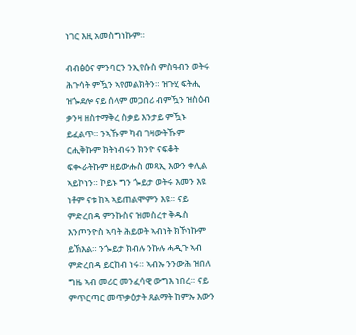ነገር እዚ አመስግነኩም።

ብብፅዕና ምንባርን ንኢየሱስ ምስዓብን ወትሩ ሕጉሳት ምዃን ኣየመልክትን። ዝጉሂ ፍትሒ ዝጐደሎ ናይ ሰላም መጋበሪ ብምዃን ዝስዕብ ቃንዛ ዘስተማቅረ ስቃይ እንታይ ምዃኑ ይፈልጥ። ንኣኹም ካብ ገዛውትኹም ርሒቅኩም ክትነብሩን ክንዮ ናፍቆት ፍቊራትኩም ዘይውሑስ መጻኢ እውን ቀሊል ኣይኮነን። ኮይኑ ግን ጐይታ ወትሩ እመን እዩ ነቶም ናቱ ከኣ ኣይጠልሞምን እዩ። ናይ ምድረበዳ ምንኩስና ዝመስረተ ቅዱስ እንጦንዮስ ኣባት ሕይወት ኣብነት ክኾነኩም ይኽእል። ንጐይታ ክብሉ ንኩሉ ሓዲጉ ኣብ ምድረበዳ ይርከብ ነሩ። ኣብኡ ንንውሕ ዝበለ ግዜ ኣብ መሪር መንፈሳዊ ውግእ ነበረ። ናይ ምጥርጣር መጥቃዕታት ጸልማት ከምኡ እውን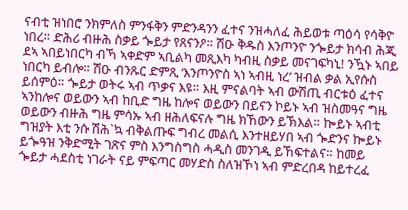ናብቲ ዝነበሮ ንክምለስ ምንፋቅን ምድንዳንን ፈተና ንዝሓለፈ ሕይወቱ ጣዕሳ የሳቅዮ ነበረ። ድሕሪ ብዙሕ ስቃይ ጐይታ የጸናንዖ። ሽዑ ቅዱስ እንጦንዮ ንጐይታ ክሳብ ሕጂ ደኣ ኣበይነበርካ ብኻ ኣቀድም ኣቢልካ መጺእካ ካብዚ ስቃይ መናገፍካኒ! ንዃኑ ኣበይ ነበርካ ይብሎ። ሽዑ ብንጹር ድምጺ ‘እንጦንዮስ ኣነ ኣብዚ ነረ’ ዝብል ቃል ኢየሱስ ይሰምዕ። ጐይታ ወትሩ ኣብ ጥቃና እዩ። እዚ ምናልባት ኣብ ውሽጢ ብርቱዕ ፈተና ኣንከሎና ወይውን ኣብ ከቢድ ግዜ ከሎና ወይውን በይናን ኮይኑ ኣብ ዝስመዓና ግዜ ወይውን ብዙሕ ግዜ ምሳኡ ኣብ ዘሕለፍናሉ ግዜ ክኸውን ይኽእል። ኰይኑ ኣብቲ ግዝያት እቲ ንሱ ሽሕ`ኳ ብቅልጡፍ ግብረ መልሲ እንተዘይሃበ ኣብ ጐድንና ኰይኑ ይጐዓዝ ንቅድሚት ገጽና ምስ እንግስግስ ሓዲስ መንገዲ ይኸፍተልና። ከመይ ጐይታ ሓደስቲ ነገራት ናይ ምፍጣር መሃድስ ስለዝኾነ ኣብ ምድረበዳ ከይተረፈ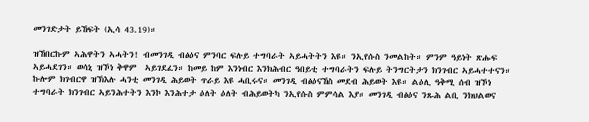መንገድታት ይኸፍት (ኢሳ 43.19)።

ዝኸበርኩም ኣሕዋትን ኣሓትን! ብመንገዲ ብፅዕና ምንባር ፍሉይ ተግባራት ኣይሓትትን እዩ። ንኢየሱስ ንመልከት። ምንም ዓይነት ጽሑፍ ኣይሓደገን። ወሳኒ ዝኾነ ቅዋም  ኣይገደፈን። ከመይ ከም እንነብር እንክሕብር ዓበይቲ ተግባራትን ፍሉይ ትንግርትታን ክንገብር ኣይሓተተናን። ኩሎም ክገብርዋ ዝኽእሉ ሓንቲ መንገዲ ሕይወት ጥራይ እዩ ሓቢሩና። መንገዲ ብፅዕናኸስ መደብ ሕይወት እዩ። ልዕሊ ዓቅሚ ሰብ ዝኾነ ተግባራት ክንገብር ኣይንሕተትን እንኮ እንሕተታ ዕለት ዕለት ብሕይወትካ ንኢየሱስ ምምሳል እያ። መንገዲ ብፅዕና ንጹሕ ልቢ ንክህልወና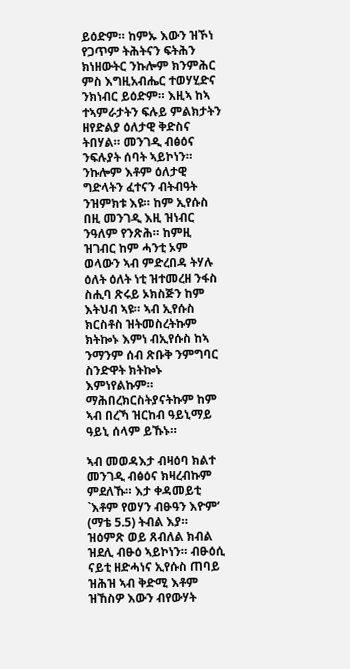ይዕድም። ከምኡ እውን ዝኾነ የጋጥም ትሕትናን ፍትሕን ክነዘውትር ንኩሎም ክንምሕር ምስ እግዚአብሔር ተወሃሂድና ንክነብር ይዕድም። እዚኣ ከኣ ተኣምራታትን ፍሉይ ምልክታትን ዘየድልያ ዕለታዊ ቅድስና ትበሃል። መንገዲ ብፅዕና ንፍሉያት ሰባት ኣይኮነን። ንኩሎም እቶም ዕለታዊ ግድላትን ፈተናን ብትብዓት ንዝምክቱ እዩ። ከም ኢየሱስ በዚ መንገዲ እዚ ዝነብር ንዓለም የንጽሕ። ከምዚ ዝገብር ከም ሓንቲ ኦም ወላውን ኣብ ምድረበዳ ትሃሉ ዕለት ዕለት ነቲ ዝተመረዘ ንፋስ ስሒባ ጽሩይ ኦክስጅን ከም እትህብ ኣዩ። ኣብ ኢየሱስ ክርስቶስ ዝትመስረትኩም ክትኰኑ እምነ ብኢየሱስ ከኣ ንማንም ሰብ ጽቡቅ ንምግባር ስንድዋት ክትኰኑ እምነየልኩም። ማሕበረክርስትያናትኩም ከም ኣብ በረኻ ዝርከብ ዓይኒማይ ዓይኒ ሰላም ይኹኑ።

ኣብ መወዳእታ ብዛዕባ ክልተ መንገዲ ብፅዕና ክዛረብኩም ምደለኹ። እታ ቀዳመይቲ `እቶም የወሃን ብፁዓን እዮም’ (ማቴ 5.5) ትብል እያ። ዝዕምጽ ወይ ጸብለል ክብል ዝደሊ ብፁዕ ኣይኮነን። ብፁዕሲ ናይቲ ዘድሓነና ኢየሱስ ጠባይ ዝሕዝ ኣብ ቅድሚ እቶም ዝኸስዎ እውን ብየውሃት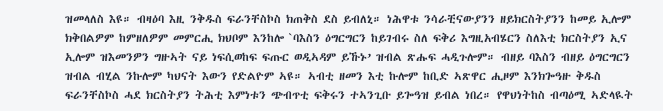ዝመላለስ እዩ። ብዛዕባ እዚ ንቅዱስ ፍራንቸስኮስ ክጠቅስ ደስ ይብለኒ። ነሕዋቱ ንሳራቺናውያንን ዘይክርስትያንን ከመይ ኢሎም ክቅበልዎም ከምዘለዎም መምርሒ ክህቦም እንከሎ `ባእስን ዕግርግርን ከይገብሩ ስለ ፍቅሪ እግዚአብሄርን ስለእቲ ክርስትያን ኢና ኢሎም ዝእመንዎን ግዙኣት ናይ ነፍሲወከፍ ፍጡር ወዲኣዳም ይኹኑ’ ዝብል ጽሑፍ ሓዲጉሎም። ብዘይ ባእስን ብዘይ ዕግርግርን ዝብል ብሂል ንኩሎም ካህናት እውን የድልዮም ኣዩ። ኣብቲ ዘመን እቲ ኩሎም ከቢድ ኣጽዋር ሒዞም እንክጐዓዙ ቅዱስ ፍራንቸስኮስ ሓደ ክርስትያን ትሕቲ እምነቱን ጭብጥቲ ፍቅሩን ተኣንጊቡ ይጐዓዝ ይብል ነበረ። የዋህነትከስ ብጣዕሚ ኣድላዪት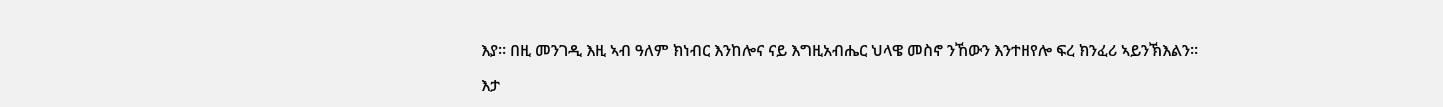እያ። በዚ መንገዲ እዚ ኣብ ዓለም ክነብር እንከሎና ናይ እግዚአብሔር ህላዌ መስኖ ንኸውን እንተዘየሎ ፍረ ክንፈሪ ኣይንኽእልን።

እታ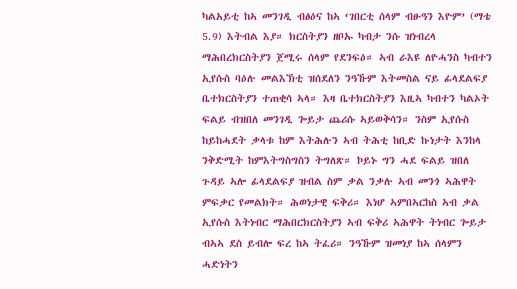ካልአይቲ ከኣ መንገዲ ብፅዕና ከኣ ‘ገበርቲ ሰላም ብፁዓን እዮም’ (ማቴ 5.9) እትብል እያ። ክርስትያን ዘቦኡ ካብታ ንሱ ዝነብረላ ማሕበረክርስትያን ጀሚሩ ሰላም የደንፍዕ። ኣብ ራእዩ ለዮሓንስ ካብተን ኢየሱስ ባዕሉ መልእኽቲ ዝሰደለን ንዓኹም እትመስል ናይ ፊላደልፍያ ቤተክርስትያን ተጠቂሳ ኣላ። እዛ ቤተክርስትያን እዚኣ ካብተን ካልኦት ፍልይ ብዝበለ መንገዲ ጐይታ ጨሪሱ ኣይወቅሳን። ንስም ኢየሱስ ከይከሓደት ቃላቱ ከም እትሕሉን ኣብ ትሕቲ ከቢድ ኩነታት እንከላ ንቅድሚት ከምእትግስግስን ትግለጽ። ኮይኑ ግን ሓደ ፍልይ ዝበለ ጉዳይ ኣሎ ፊላደልፍያ ዝብል ስም ቃል ንቃሉ ኣብ መንጎ ኣሕዋት ምፍቃር የመልክት። ሕወነታዊ ፍቅሪ። እነሆ ኣምበኣርከስ ኣብ ቃል ኢየሱስ እትነብር ማሕበርክርስትያን ኣብ ፍቅሪ ኣሕዋት ትነብር ጐይታ ብኣኣ ደስ ይብሎ ፍረ ከኣ ትፈሪ። ንዓኹም ዝመነያ ከኣ ሰላምን ሓድነትን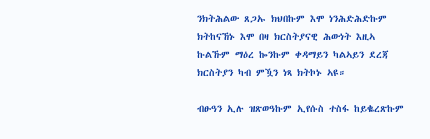ንክትሕልው ጸጋኡ ክህበኩም እሞ ነንሕድሕድኩም ክትከናኸኑ እሞ በዛ ክርስትያናዊ ሕውነት እዚኣ ኩልኹም ማዕረ ኰንኩም ቀዳማይን ካልኣይን ደረጃ ክርስትያን ካብ ምዃን ነጻ ክትኮኑ ኣዩ።

ብፁዓን ኢሉ ዝጽወዓኩም ኢየሱስ ተስፋ ከይቈረጽኩም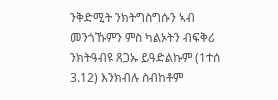ንቅድሚት ንክትግስግሱን ኣብ መንጎኹምን ምስ ካልኦትን ብፍቅሪ ንክትዓብዩ ጸጋኡ ይዓድልኩም (1ተሰ 3.12) እንክብሉ ስብከቶም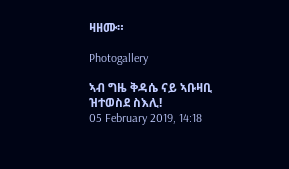ዛዘሙ።

Photogallery

ኣብ ግዜ ቅዳሴ ናይ ኣቡዛቢ ዝተወስደ ስእሊ!
05 February 2019, 14:18